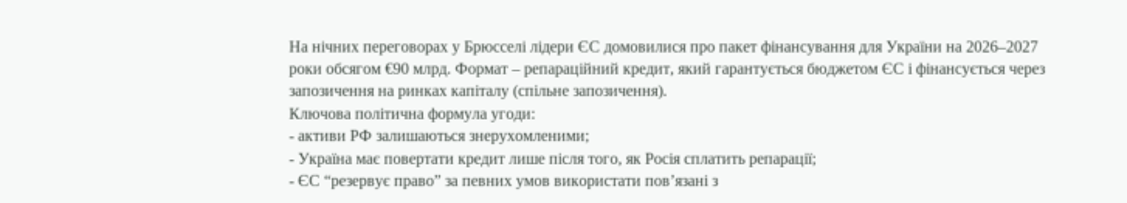На нічних переговорах у Брюсселі лідери ЄС домовилися про пакет фінансування для України на 2026–2027 роки обсягом €90 млрд. Формат – репараційний кредит, який гарантується бюджетом ЄС і фінансується через запозичення на ринках капіталу (спільне запозичення).
Ключова політична формула угоди:
- активи РФ залишаються знерухомленими;
- Україна має повертати кредит лише після того, як Росія сплатить репарації;
- ЄС “резервує право” за певних умов використати пов’язані з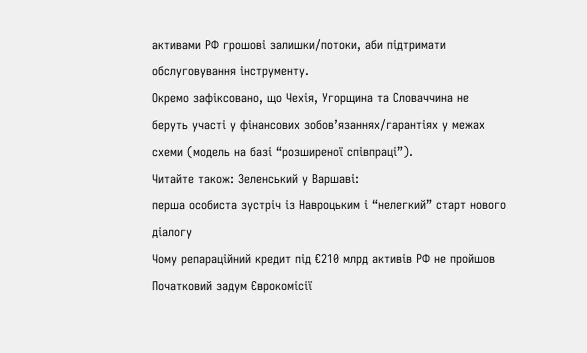активами РФ грошові залишки/потоки, аби підтримати обслуговування інструменту.
Окремо зафіксовано, що Чехія, Угорщина та Словаччина не беруть участі у фінансових зобов’язаннях/гарантіях у межах схеми (модель на базі “розширеної співпраці”).
Читайте також: Зеленський у Варшаві:
перша особиста зустріч із Навроцьким і “нелегкий” старт нового діалогу
Чому репараційний кредит під €210 млрд активів РФ не пройшов
Початковий задум Єврокомісії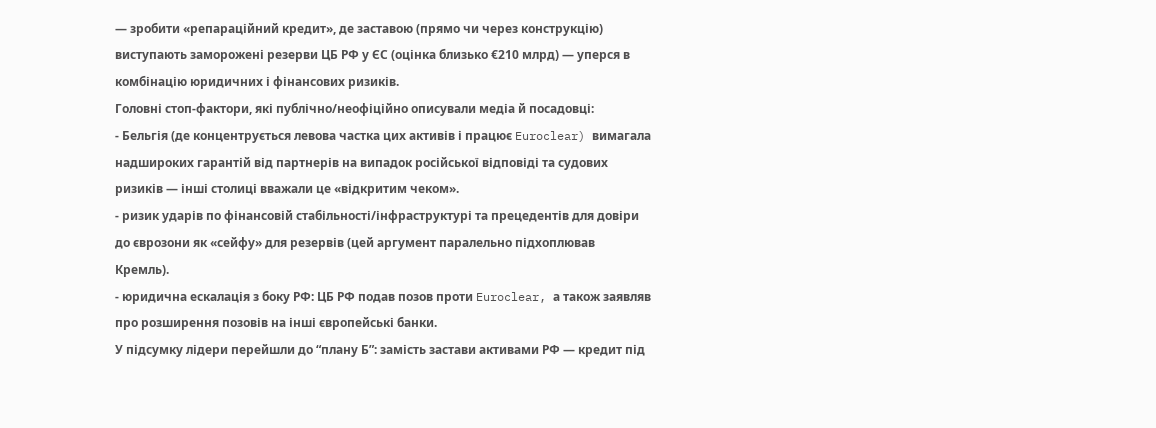— зробити «репараційний кредит», де заставою (прямо чи через конструкцію) виступають заморожені резерви ЦБ РФ у ЄС (оцінка близько €210 млрд) — уперся в комбінацію юридичних і фінансових ризиків.
Головні стоп-фактори, які публічно/неофіційно описували медіа й посадовці:
- Бельгія (де концентрується левова частка цих активів і працює Euroclear) вимагала надшироких гарантій від партнерів на випадок російської відповіді та судових ризиків — інші столиці вважали це «відкритим чеком».
- ризик ударів по фінансовій стабільності/інфраструктурі та прецедентів для довіри до єврозони як «сейфу» для резервів (цей аргумент паралельно підхоплював Кремль).
- юридична ескалація з боку РФ: ЦБ РФ подав позов проти Euroclear, а також заявляв про розширення позовів на інші європейські банки.
У підсумку лідери перейшли до “плану Б”: замість застави активами РФ — кредит під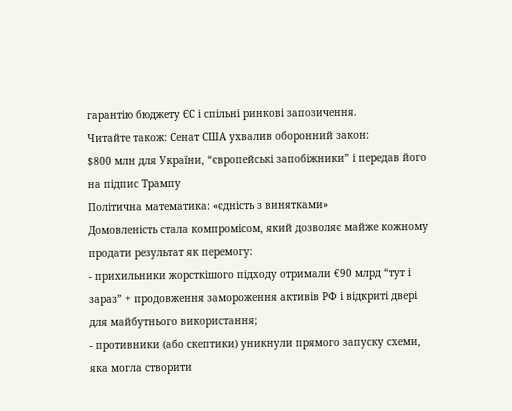гарантію бюджету ЄС і спільні ринкові запозичення.
Читайте також: Сенат США ухвалив оборонний закон:
$800 млн для України, “європейські запобіжники” і передав його на підпис Трампу
Політична математика: «єдність з винятками»
Домовленість стала компромісом, який дозволяє майже кожному продати результат як перемогу:
- прихильники жорсткішого підходу отримали €90 млрд “тут і зараз” + продовження замороження активів РФ і відкриті двері для майбутнього використання;
- противники (або скептики) уникнули прямого запуску схеми, яка могла створити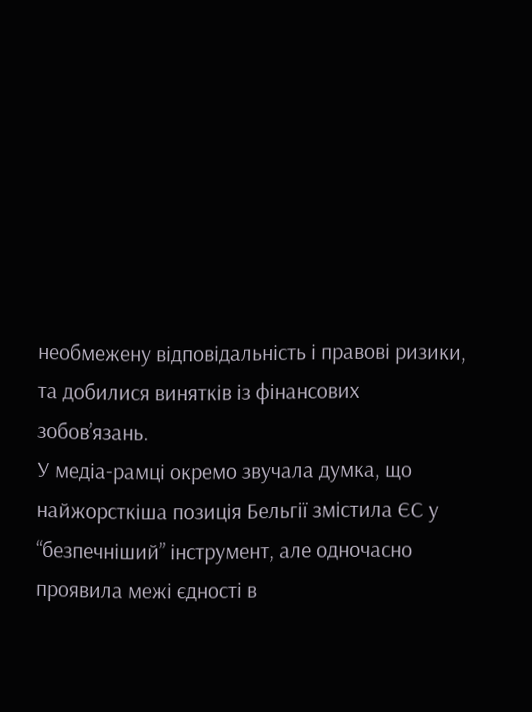необмежену відповідальність і правові ризики, та добилися винятків із фінансових зобов’язань.
У медіа-рамці окремо звучала думка, що найжорсткіша позиція Бельгії змістила ЄС у “безпечніший” інструмент, але одночасно проявила межі єдності в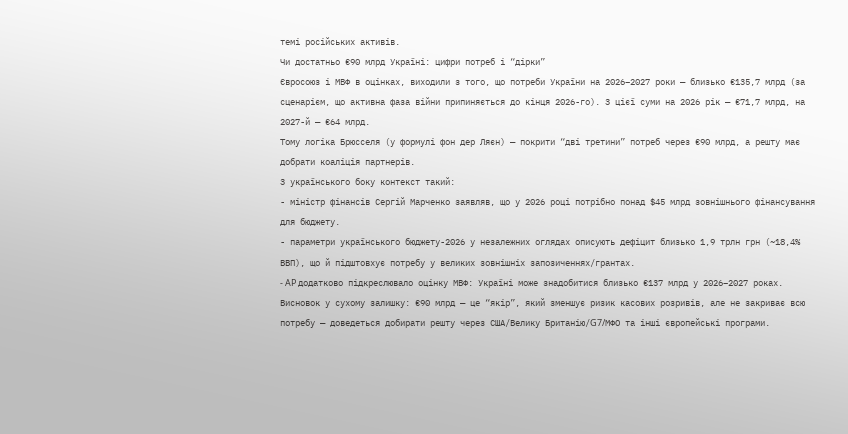темі російських активів.
Чи достатньо €90 млрд Україні: цифри потреб і “дірки”
Євросоюз і МВФ в оцінках, виходили з того, що потреби України на 2026–2027 роки — близько €135,7 млрд (за сценарієм, що активна фаза війни припиняється до кінця 2026-го). З цієї суми на 2026 рік — €71,7 млрд, на 2027-й — €64 млрд.
Тому логіка Брюсселя (у формулі фон дер Ляєн) — покрити “дві третини” потреб через €90 млрд, а решту має добрати коаліція партнерів.
З українського боку контекст такий:
- міністр фінансів Сергій Марченко заявляв, що у 2026 році потрібно понад $45 млрд зовнішнього фінансування для бюджету.
- параметри українського бюджету-2026 у незалежних оглядах описують дефіцит близько 1,9 трлн грн (~18,4% ВВП), що й підштовхує потребу у великих зовнішніх запозиченнях/грантах.
- AP додатково підкреслювало оцінку МВФ: Україні може знадобитися близько €137 млрд у 2026–2027 роках.
Висновок у сухому залишку: €90 млрд — це “якір”, який зменшує ризик касових розривів, але не закриває всю потребу — доведеться добирати решту через США/Велику Британію/G7/МФО та інші європейські програми.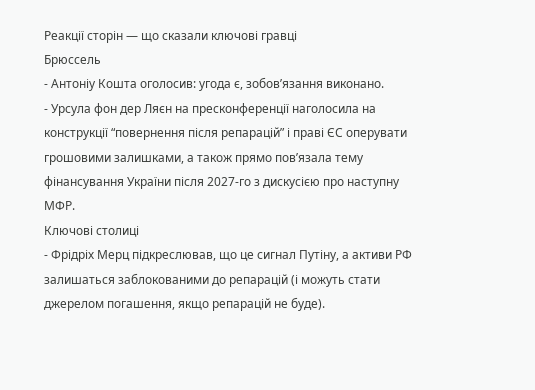Реакції сторін — що сказали ключові гравці
Брюссель
- Антоніу Кошта оголосив: угода є, зобов’язання виконано.
- Урсула фон дер Ляєн на пресконференції наголосила на конструкції “повернення після репарацій” і праві ЄС оперувати грошовими залишками, а також прямо пов’язала тему фінансування України після 2027-го з дискусією про наступну МФР.
Ключові столиці
- Фрідріх Мерц підкреслював, що це сигнал Путіну, а активи РФ залишаться заблокованими до репарацій (і можуть стати джерелом погашення, якщо репарацій не буде).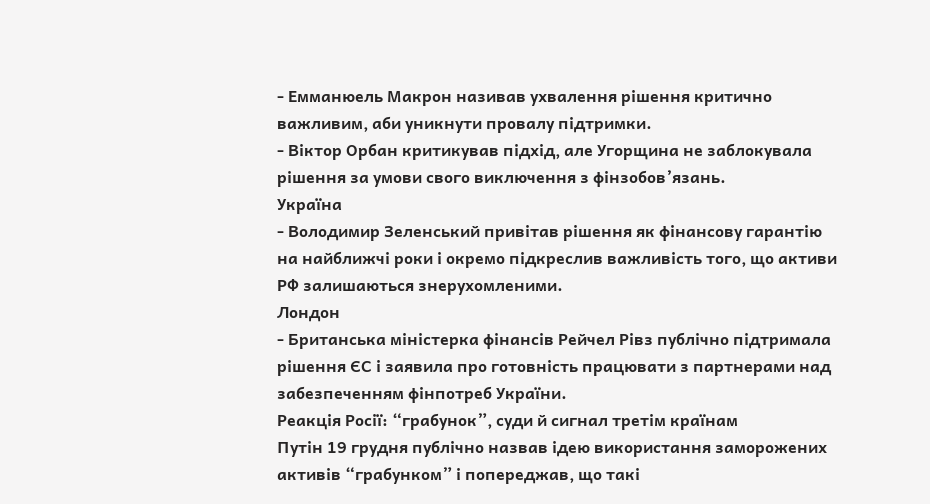- Емманюель Макрон називав ухвалення рішення критично важливим, аби уникнути провалу підтримки.
- Віктор Орбан критикував підхід, але Угорщина не заблокувала рішення за умови свого виключення з фінзобов’язань.
Україна
- Володимир Зеленський привітав рішення як фінансову гарантію на найближчі роки і окремо підкреслив важливість того, що активи РФ залишаються знерухомленими.
Лондон
- Британська міністерка фінансів Рейчел Рівз публічно підтримала рішення ЄС і заявила про готовність працювати з партнерами над забезпеченням фінпотреб України.
Реакція Росії: “грабунок”, суди й сигнал третім країнам
Путін 19 грудня публічно назвав ідею використання заморожених активів “грабунком” і попереджав, що такі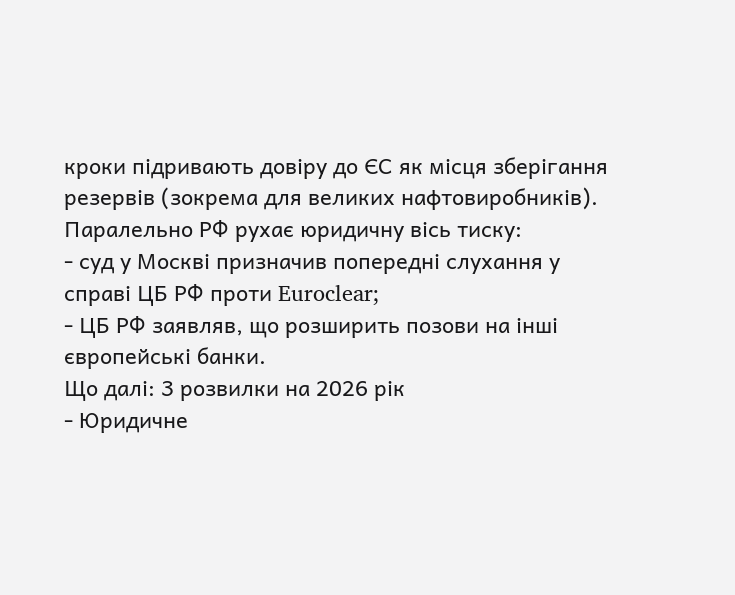кроки підривають довіру до ЄС як місця зберігання резервів (зокрема для великих нафтовиробників).
Паралельно РФ рухає юридичну вісь тиску:
- суд у Москві призначив попередні слухання у справі ЦБ РФ проти Euroclear;
- ЦБ РФ заявляв, що розширить позови на інші європейські банки.
Що далі: 3 розвилки на 2026 рік
- Юридичне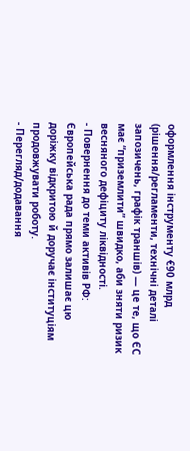оформлення інструменту €90 млрд (рішення/регламенти, технічні деталі запозичень, графік траншів) — це те, що ЄС має “приземлити” швидко, аби зняти ризик весняного дефіциту ліквідності.
- Повернення до теми активів РФ: Європейська рада прямо залишає цю доріжку відкритою й доручає інституціям продовжувати роботу.
- Перегляд/додавання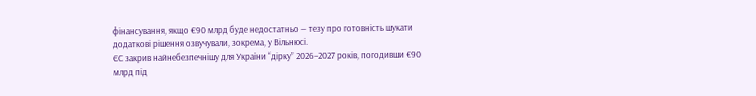фінансування, якщо €90 млрд буде недостатньо — тезу про готовність шукати додаткові рішення озвучували, зокрема, у Вільнюсі.
ЄС закрив найнебезпечнішу для України “дірку” 2026–2027 років, погодивши €90 млрд під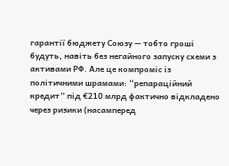гарантії бюджету Союзу — тобто гроші будуть, навіть без негайного запуску схеми з активами РФ. Але це компроміс із політичними шрамами: “репараційний кредит” під €210 млрд фактично відкладено через ризики (насамперед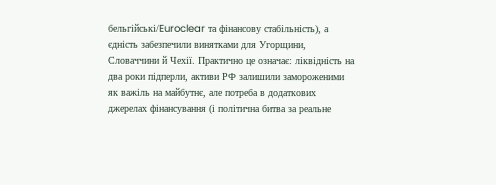бельгійські/Euroclear та фінансову стабільність), а єдність забезпечили винятками для Угорщини, Словаччини й Чехії. Практично це означає: ліквідність на два роки підперли, активи РФ залишили замороженими як важіль на майбутнє, але потреба в додаткових джерелах фінансування (і політична битва за реальне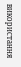використання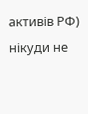активів РФ) нікуди не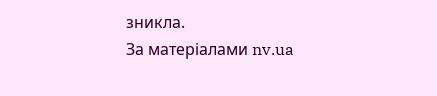зникла.
За матеріалами nv.ua